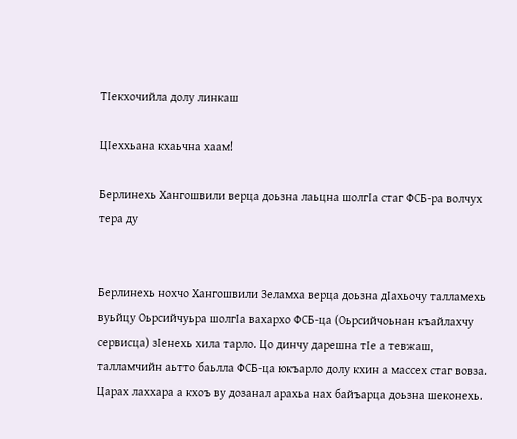ТIекхочийла долу линкаш

ЦIеххьана кхаьчна хаам!

Берлинехь Хангошвили верца доьзна лаьцна шолгIа стаг ФСБ-ра волчух тера ду


Берлинехь нохчо Хангошвили Зеламха верца доьзна дIахьочу талламехь вуьйцу Оьрсийчуьра шолгIа вахархо ФСБ-ца (Оьрсийчоьнан къайлахчу сервисца) зIенехь хила тарло. Цо динчу дарешна тIе а тевжаш, талламчийн аьтто баьлла ФСБ-ца юкъарло долу кхин а массех стаг вовза. Царах лаххара а кхоъ ву дозанал арахьа нах байъарца доьзна шеконехь.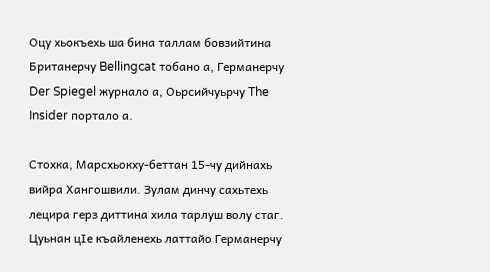Оцу хьокъехь ша бина таллам бовзийтина Британерчу Bellingcat тобано а, Германерчу Der Spiegel журнало а, Оьрсийчуьрчу The Insider портало а.

Стохка, Марсхьокху-беттан 15-чу дийнахь вийра Хангошвили. Зулам динчу сахьтехь лецира герз диттина хила тарлуш волу стаг. Цуьнан цIе къайленехь латтайо Германерчу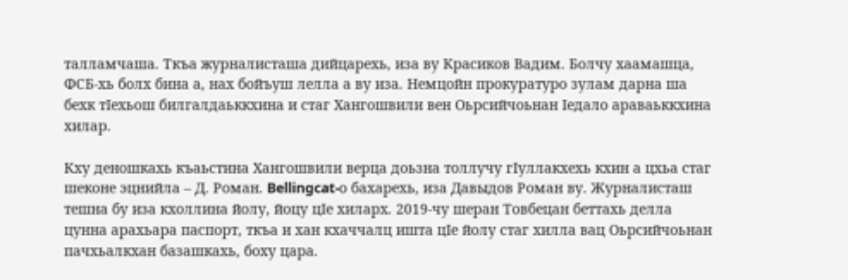талламчаша. Ткъа журналисташа дийцарехь, иза ву Красиков Вадим. Болчу хаамашца, ФСБ-хь болх бина а, нах бойъуш лелла а ву иза. Немцойн прокуратуро зулам дарна ша бехк тIехьош билгалдаьккхина и стаг Хангошвили вен Оьрсийчоьнан Iедало араваьккхина хилар.

Кху деношкахь къаьстина Хангошвили верца доьзна толлучу гIуллакхехь кхин а цхьа стаг шеконе эцнийла – Д. Роман. Bellingcat-о бахарехь, иза Давыдов Роман ву. Журналисташ тешна бу иза кхоллина йолу, йоцу цIе хиларх. 2019-чу шеран Товбецан беттахь делла цунна арахьара паспорт, ткъа и хан кхаччалц ишта цIе йолу стаг хилла вац Оьрсийчоьнан пачхьалкхан базашкахь, боху цара.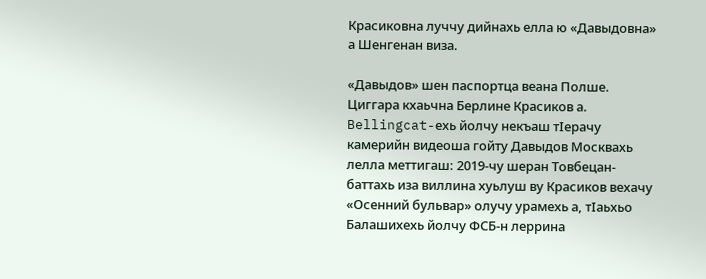Красиковна луччу дийнахь елла ю «Давыдовна» а Шенгенан виза.

«Давыдов» шен паспортца веана Полше. Циггара кхаьчна Берлине Красиков а. Bellingcat-ехь йолчу некъаш тIерачу камерийн видеоша гойту Давыдов Москвахь лелла меттигаш: 2019-чу шеран Товбецан-баттахь иза виллина хуьлуш ву Красиков вехачу «Осенний бульвар» олучу урамехь а, тIаьхьо Балашихехь йолчу ФСБ-н леррина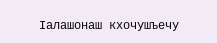Iалашонаш кхочушъечу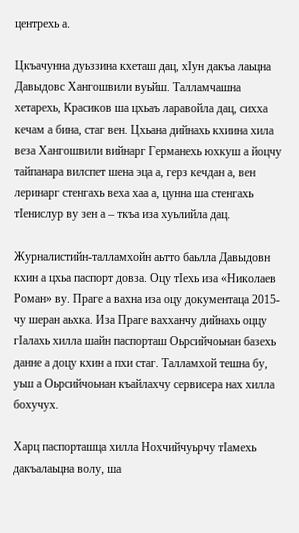центрехь а.

Цкъачунна дуьззина кхеташ дац, хIун дакъа лаьцна Давыдовс Хангошвили вуьйш. Талламчашна хетарехь, Красиков ша цхьаъ ларавойла дац, сихха кечам а бина, стаг вен. Цхьана дийнахь кхиина хила веза Хангошвили вийнарг Германехь юхкуш а йоцчу тайпанара вилспет шена эца а, герз кечдан а, вен леринарг стенгахь веха хаа а, цунна ша стенгахь тIенислур ву зен а – ткъа иза хуьлийла дац.

Журналистийн-талламхойн аьтто баьлла Давыдовн кхин а цхьа паспорт довза. Оцу тIехь иза «Николаев Роман» ву. Праге а вахна иза оцу документаца 2015-чу шеран аьхка. Иза Праге вахханчу дийнахь оццу гIалахь хилла шайн паспорташ Оьрсийчоьнан базехь данне а доцу кхин а пхи стаг. Талламхой тешна бу, уьш а Оьрсийчоьнан къайлахчу сервисера нах хилла бохучух.

Харц паспорташца хилла Нохчийчуьрчу тIамехь дакъалаьцна волу, ша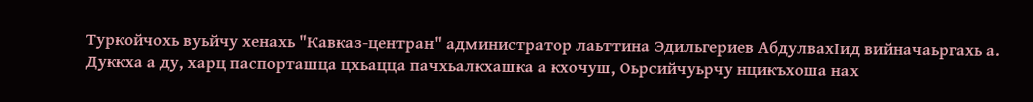Туркойчохь вуьйчу хенахь "Кавказ-центран" администратор лаьттина Эдильгериев АбдулвахIид вийначаьргахь а. Дуккха а ду, харц паспорташца цхьацца пачхьалкхашка а кхочуш, Оьрсийчуьрчу нцикъхоша нах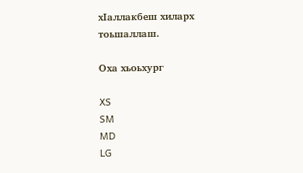хIаллакбеш хиларх тоьшаллаш.

Оха хьоьхург

XS
SM
MD
LG